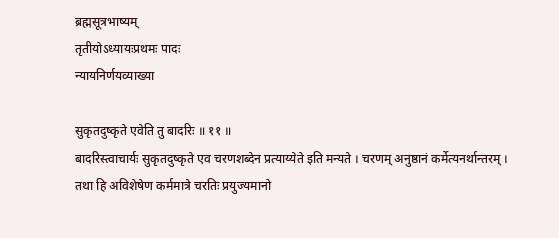ब्रह्मसूत्रभाष्यम्
तृतीयोऽध्यायःप्रथमः पादः
न्यायनिर्णयव्याख्या

सुकृतदुष्कृते एवेति तु बादरिः ॥ ११ ॥
बादरिस्त्वाचार्यः सुकृतदुष्कृते एव चरणशब्देन प्रत्याय्येते इति मन्यते । चरणम् अनुष्ठानं कर्मेत्यनर्थान्तरम् । तथा हि अविशेषेण कर्ममात्रे चरतिः प्रयुज्यमानो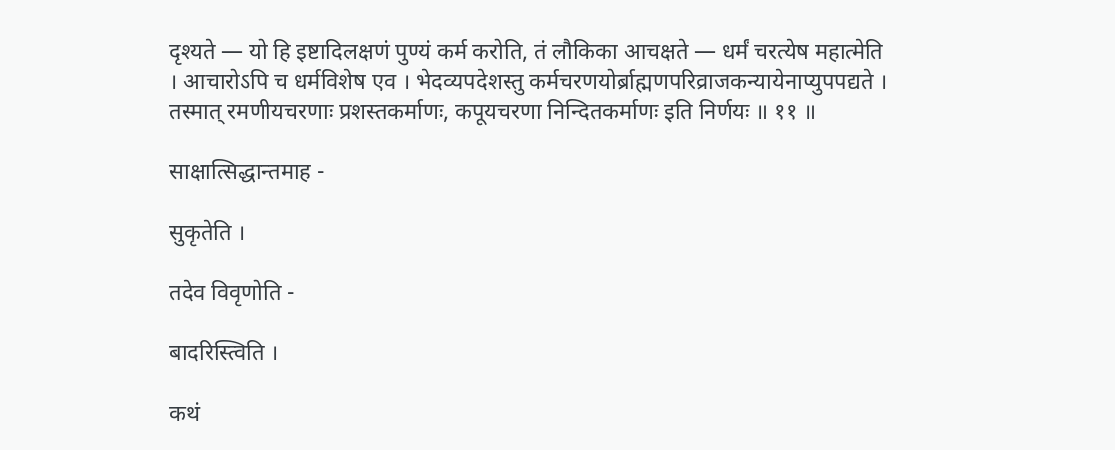दृश्यते — यो हि इष्टादिलक्षणं पुण्यं कर्म करोति, तं लौकिका आचक्षते — धर्मं चरत्येष महात्मेति । आचारोऽपि च धर्मविशेष एव । भेदव्यपदेशस्तु कर्मचरणयोर्ब्राह्मणपरिव्राजकन्यायेनाप्युपपद्यते । तस्मात् रमणीयचरणाः प्रशस्तकर्माणः, कपूयचरणा निन्दितकर्माणः इति निर्णयः ॥ ११ ॥

साक्षात्सिद्धान्तमाह -

सुकृतेति ।

तदेव विवृणोति -

बादरिस्त्विति ।

कथं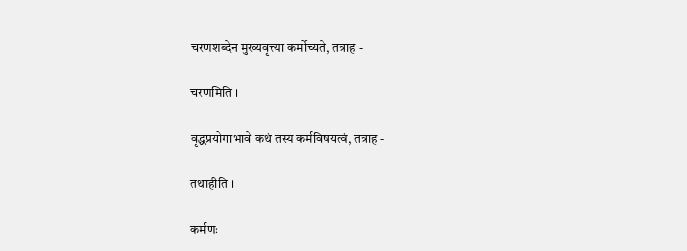चरणशब्देन मुख्यवृत्त्या कर्मोच्यते, तत्राह -

चरणमिति ।

वृद्धप्रयोगाभावे कथं तस्य कर्मविषयत्वं, तत्राह -

तथाहीति ।

कर्मणः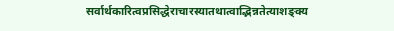सर्वार्थकारित्वप्रसिद्धेराचारस्यातथात्वाद्भिन्नतेत्याशङ्क्य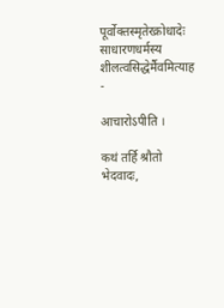पूर्वोक्तस्मृतेरक्रोधादेः साधारणधर्मस्य शीलत्वसिद्धेर्मैवमित्याह -

आचारोऽपीति ।

कथं तर्हि श्रौतो भेदवादः,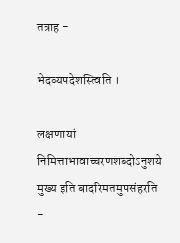तत्राह -

भेदव्यपदेशस्त्विति ।

लक्षणायां निमित्ताभावाच्चरणशब्दोऽनुशये मुख्य इति बादरिमतमुपसंहरति -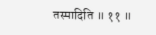तस्मादिति ॥ ११ ॥